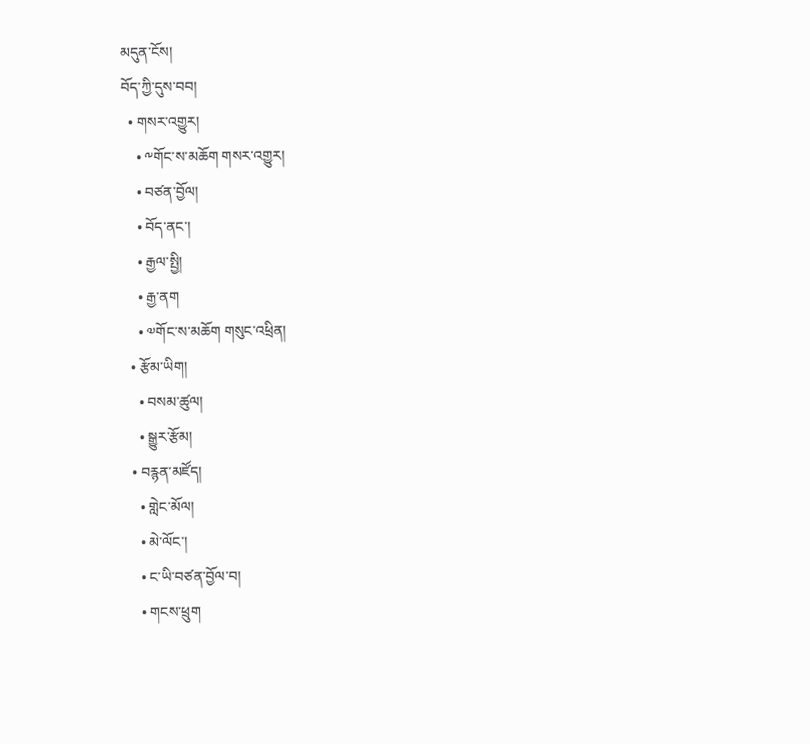མདུན་ངོས།
བོད་ཀྱི་དུས་བབ།
  • གསར་འགྱུར།
    • ༸གོང་ས་མཆོག གསར་འགྱུར།
    • བཙན་བྱོལ།
    • བོད་ནང་།
    • རྒྱལ་སྤྱི།
    • རྒྱ་ནག
    • ༧གོང་ས་མཆོག གསུང་འཕྲིན།
  • རྩོམ་ཡིག།
    • བསམ་ཚུལ།
    • སྒྱུར་རྩོམ།
  • བརྙན་མཛོད།
    • གླེང་མོལ།
    • མེ་ལོང་།
    • ང་ཡི་བཙན་བྱོལ་བ།
    • གངས་ཕྲུག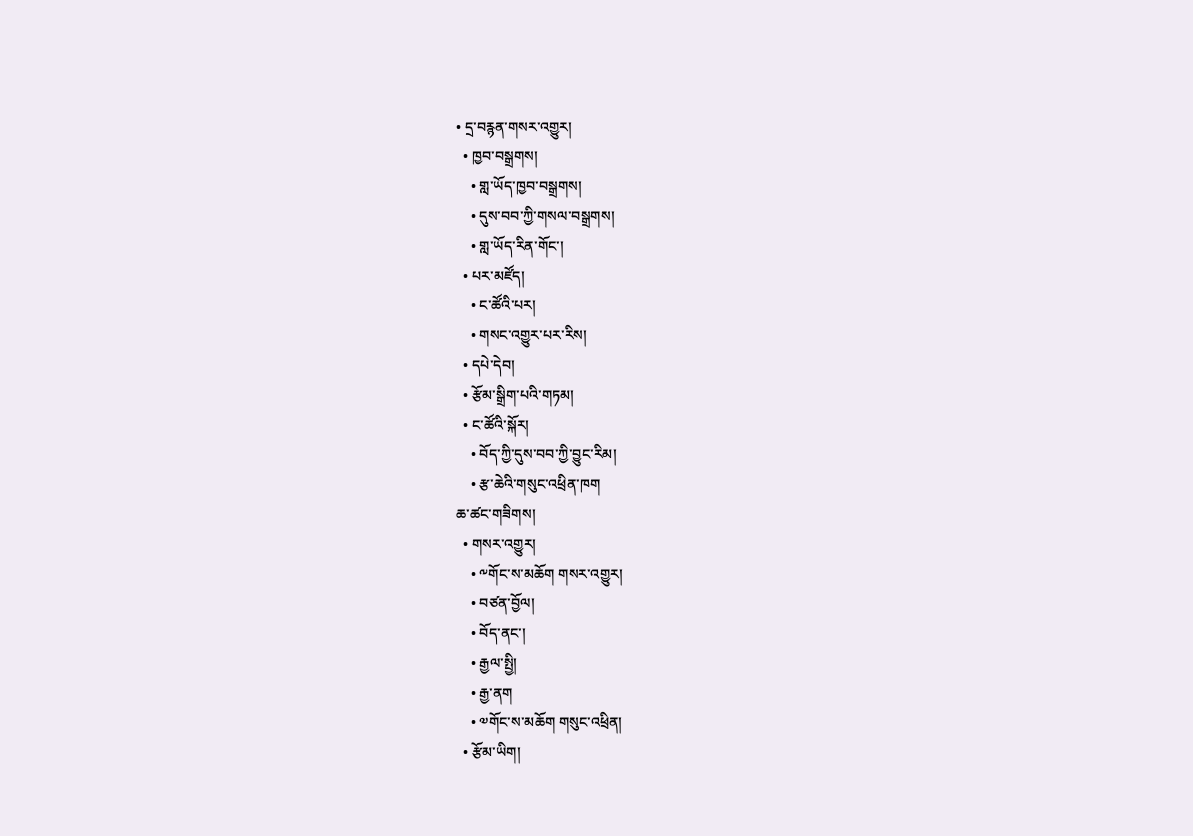• དྲ་བརྙན་གསར་འགྱུར།
  • ཁྱབ་བསྒྲགས།
    • གླ་ཡོད་ཁྱབ་བསྒྲགས།
    • དུས་བབ་ཀྱི་གསལ་བསྒྲགས།
    • གླ་ཡོད་རིན་གོང་།
  • པར་མཛོད།
    • ང་ཚོའི་པར།
    • གསང་འགྱུར་པར་རིས།
  • དཔེ་དེབ།
  • རྩོམ་སྒྲིག་པའི་གཏམ།
  • ང་ཚོའི་སྐོར།
    • བོད་ཀྱི་དུས་བབ་ཀྱི་བྱུང་རིམ།
    • རྩ་ཆེའི་གསུང་འཕྲིན་ཁག
ཆ་ཚང་གཟིགས།
  • གསར་འགྱུར།
    • ༸གོང་ས་མཆོག གསར་འགྱུར།
    • བཙན་བྱོལ།
    • བོད་ནང་།
    • རྒྱལ་སྤྱི།
    • རྒྱ་ནག
    • ༧གོང་ས་མཆོག གསུང་འཕྲིན།
  • རྩོམ་ཡིག།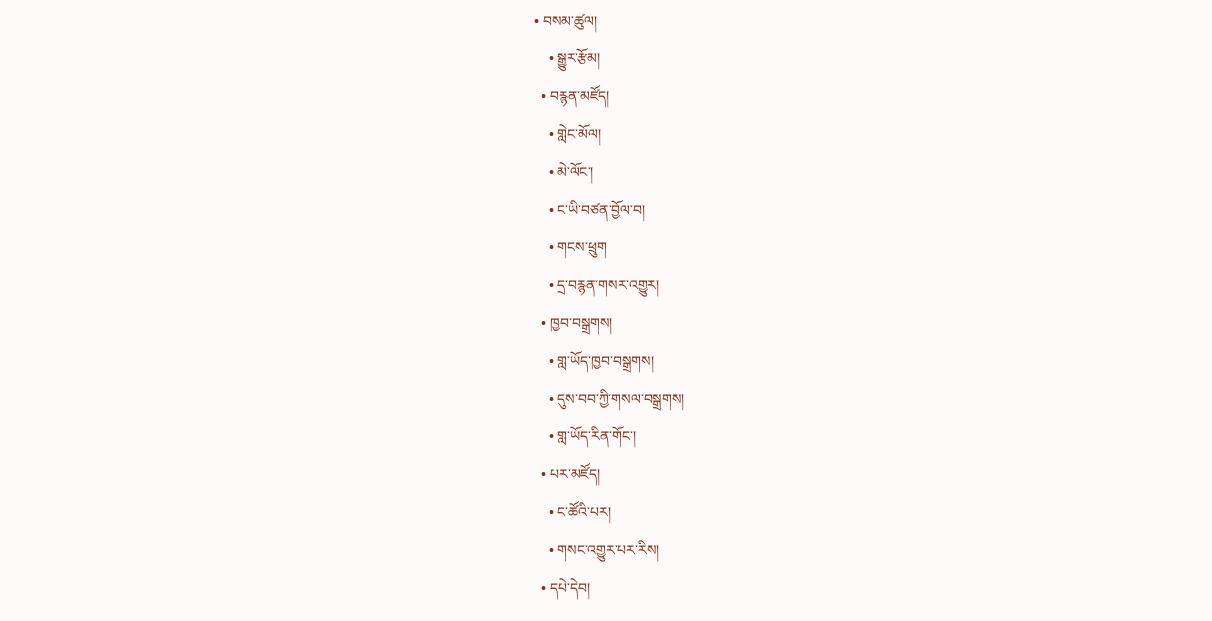• བསམ་ཚུལ།
    • སྒྱུར་རྩོམ།
  • བརྙན་མཛོད།
    • གླེང་མོལ།
    • མེ་ལོང་།
    • ང་ཡི་བཙན་བྱོལ་བ།
    • གངས་ཕྲུག
    • དྲ་བརྙན་གསར་འགྱུར།
  • ཁྱབ་བསྒྲགས།
    • གླ་ཡོད་ཁྱབ་བསྒྲགས།
    • དུས་བབ་ཀྱི་གསལ་བསྒྲགས།
    • གླ་ཡོད་རིན་གོང་།
  • པར་མཛོད།
    • ང་ཚོའི་པར།
    • གསང་འགྱུར་པར་རིས།
  • དཔེ་དེབ།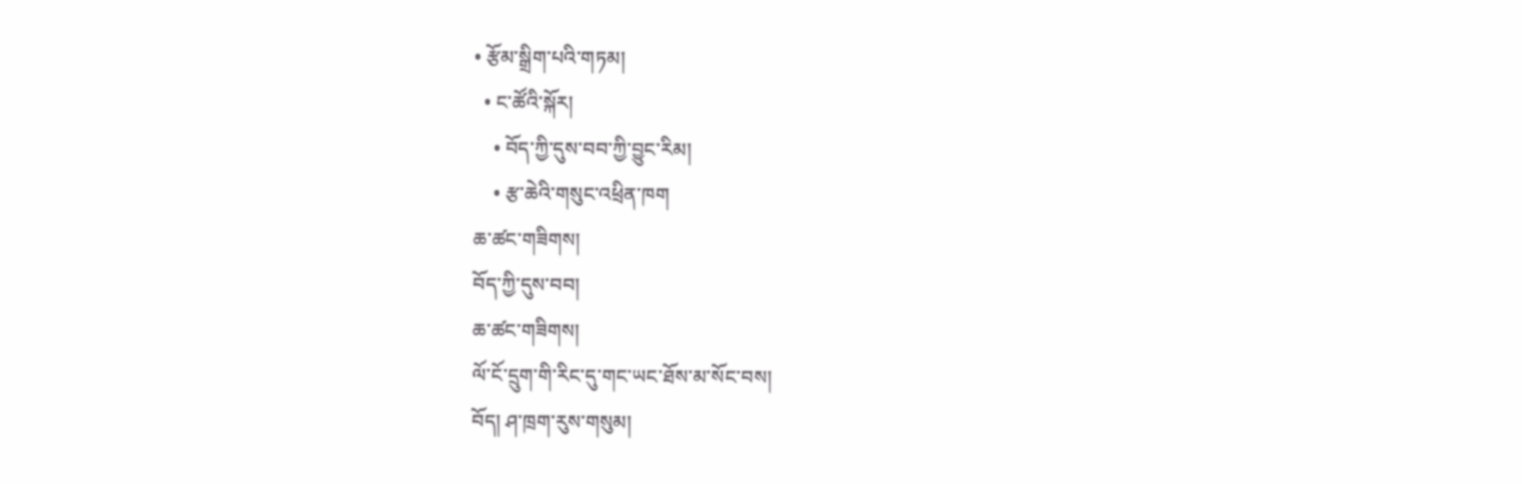• རྩོམ་སྒྲིག་པའི་གཏམ།
  • ང་ཚོའི་སྐོར།
    • བོད་ཀྱི་དུས་བབ་ཀྱི་བྱུང་རིམ།
    • རྩ་ཆེའི་གསུང་འཕྲིན་ཁག
ཆ་ཚང་གཟིགས།
བོད་ཀྱི་དུས་བབ།
ཆ་ཚང་གཟིགས།
ལོ་ངོ་དྲུག་གི་རིང་དུ་གང་ཡང་ཐོས་མ་སོང་བས།
བོད། ཤ་ཁྲག་རུས་གསུམ།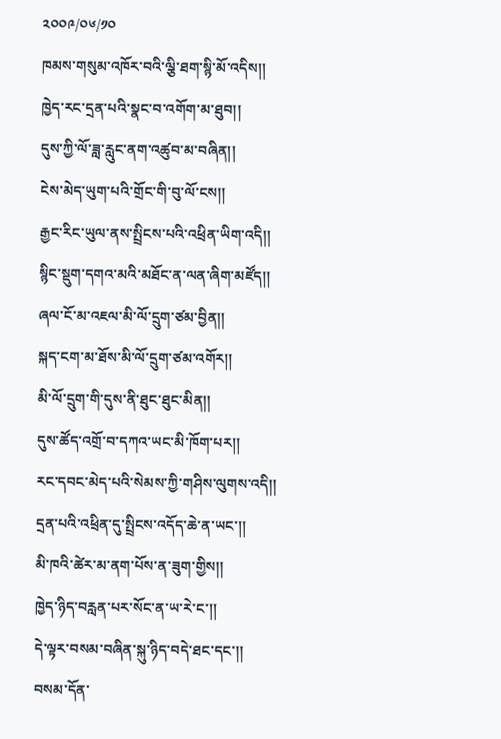༢༠༠༩/༠༦/༡༠
ཁམས་གསུམ་འཁོར་བའི་ལྕི་ཐག་སྙི་མོ་འདིས།།
ཁྱེད་རང་དྲན་པའི་སྣང་བ་འགོག་མ་ཐུབ།།
དུས་ཀྱི་ལོ་ཟླ་རླུང་ནག་འཚུབ་མ་བཞིན།།
ངེས་མེད་ཡུག་པའི་གྲོང་གི་བུ་ལོ་ངས།།
རྒྱང་རིང་ཡུལ་ནས་སྤྲིངས་པའི་འཕྲིན་ཡིག་འདི།།
སྙིང་སྡུག་དགའ་མའི་མཐོང་ན་ལན་ཞིག་མཛོད།།
ཞལ་ངོ་མ་འཇལ་མི་ལོ་དྲུག་ཙམ་བྱིན།།
སྐད་ངག་མ་ཐོས་མི་ལོ་དྲུག་ཙམ་འགོར།།
མི་ལོ་དྲུག་གི་དུས་ནི་ཐུང་ཐུང་མིན།།
དུས་ཚོད་འགྲོ་བ་དཀའ་ཡང་མི་ཁོག་པར།།
རང་དབང་མེད་པའི་སེམས་ཀྱི་གཤིས་ལུགས་འདི།།
དྲན་པའི་འཕྲིན་དུ་སྤྲིངས་འདོད་ཆེ་ན་ཡང་།།
མི་ཁའི་ཚེར་མ་ནག་པོས་ན་ཟུག་གྱིས།།
ཁྱེད་ཉིད་བརླན་པར་སོང་ན་ཡ་རེ་ང་།།
དེ་ལྟར་བསམ་བཞིན་སྐུ་ཉིད་བདེ་ཐང་དང་།།
བསམ་དོན་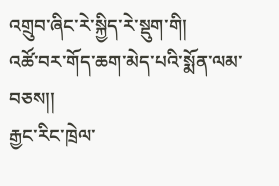འགྲུབ་ཞིང་རེ་སྐྱིད་རེ་སྡུག་གི།
འཚོ་བར་གོད་ཆག་མེད་པའི་སྨོན་ལམ་བཅས།།
རྒྱང་རིང་ཁྲེལ་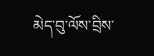མེད་བུ་ལོས་བྲིས་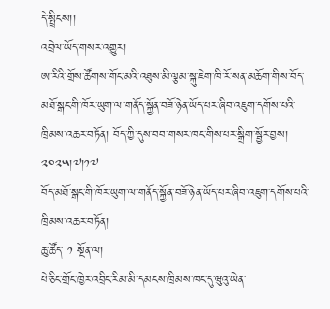དེ་སྤྲིངས།།
འབྲེལ་ཡོད་གསར་འགྱུར།
ཨ་རིའི་གྲོས་ཚོགས་གོང་མའི་འཐུས་མི་ལྕམ་སྐུ་ཇེག་ཁི་རོ་སན་མཆོག་གིས་བོད་མཐོ་སྒང་གི་ཁོར་ཡུག་ལ་གནོད་སྐྱོན་བཟོ་ཉེན་ཡོད་པར་ཞིབ་འཇུག་དགོས་པའི་ཁྲིམས་འཆར་བཏོན། བོད་ཀྱི་དུས་བབ་གསར་ཁང་གིས་པར་སྒྲིག་སྦྱོར་བྱས། ༢༠༢༥།༧།༡༧
བོད་མཐོ་སྒང་གི་ཁོར་ཡུག་ལ་གནོད་སྐྱོན་བཟོ་ཉེན་ཡོད་པར་ཞིབ་འཇུག་དགོས་པའི་ཁྲིམས་འཆར་བཏོན།
ཆུ་ཚོད་ ༡ སྔོན་ལ།
པེ་ཅིང་གྲོང་ཁྱེར་འབྲིང་རིམ་མི་དམངས་ཁྲིམས་ཁང་དུ་ཝུའུ་ཡེན་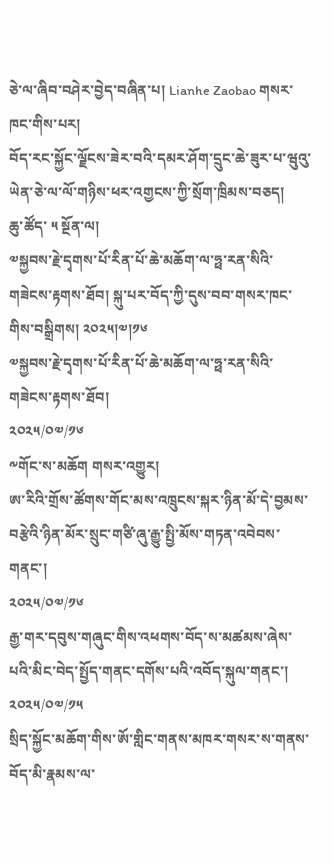ཅེ་ལ་ཞིབ་བཤེར་བྱེད་བཞིན་པ། Lianhe Zaobao གསར་ཁང་གིས་པར།
བོད་རང་སྐྱོང་ལྗོངས་ཟེར་བའི་དམར་ཤོག་དྲུང་ཆེ་ཟུར་པ་ཝུའུ་ཡེན་ཅེ་ལ་ལོ་གཉིས་ཕར་འགྱངས་ཀྱི་སྲོག་ཁྲིམས་བཅད།
ཆུ་ཚོད་ ༥ སྔོན་ལ།
༧སྐྱབས་རྗེ་དྭགས་པོ་རིན་པོ་ཆེ་མཆོག་ལ་ཧྥ་རན་སིའི་གཟེངས་རྟགས་ཐོབ། སྐུ་པར་བོད་ཀྱི་དུས་བབ་གསར་ཁང་གིས་བསྒྲིགས། ༢༠༢༥།༧།༡༦
༧སྐྱབས་རྗེ་དྭགས་པོ་རིན་པོ་ཆེ་མཆོག་ལ་ཧྥ་རན་སིའི་གཟེངས་རྟགས་ཐོབ།
༢༠༢༥/༠༧/༡༦
༸གོང་ས་མཆོག གསར་འགྱུར།
ཨ་རིའི་གྲོས་ཚོགས་གོང་མས་འཁྲུངས་སྐར་ཉིན་མོ་དེ་བྱམས་བརྩེའི་ཉིན་མོར་སྲུང་གཙི་ཞུ་རྒྱུ་སྤྱི་མོས་གཏན་འབེབས་གནང་།
༢༠༢༥/༠༧/༡༦
རྒྱ་གར་དབུས་གཞུང་གིས་འཕགས་བོད་ས་མཚམས་ཞེས་པའི་མིང་བེད་སྤྱོད་གནང་དགོས་པའི་འབོད་སྐུལ་གནང་།
༢༠༢༥/༠༧/༡༥
སྲིད་སྐྱོང་མཆོག་གིས་ཨོ་གླིང་གནས་མཁར་གསར་ས་གནས་བོད་མི་རྣམས་ལ་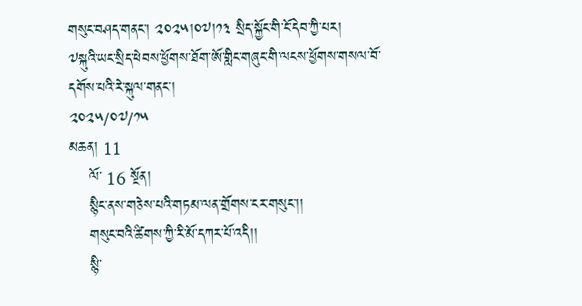གསུང་བཤད་གནང་། ༢༠༢༥།༠༧།༡༣ སྲིད་སྐྱོང་གི་ངོ་དེབ་ཀྱི་པར།
༧སྐུའི་ཡང་སྲིད་ཕེབས་ཕྱོགས་ཐོག་ཨོ་གླིང་གཞུང་གི་ལངས་ཕྱོགས་གསལ་བོ་དགོས་པའི་རེ་སྐུལ་གནང་།
༢༠༢༥/༠༧/༡༥
མཆན། 11
    ལོ་ 16 སྔོན།
    སྙིང་ནས་གཅེས་པའི་གཏམ་ལན་གྲོགས་ངར་གསུང་།།
    གསུང་བའི་ཚིགས་ཀྱི་རི་མོ་དཀར་པོ་འདི།།
    སྙི་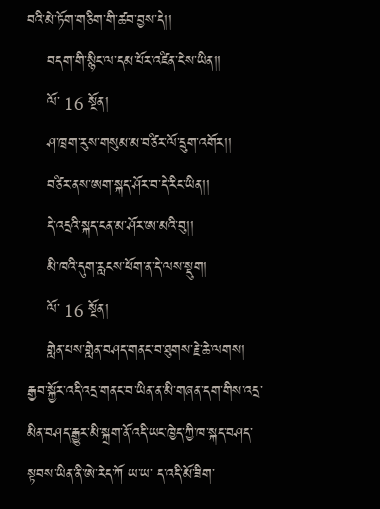བའི་མེ་ཏོག་གཅིག་གི་ཚབ་བྱས་དེ།།
    བདག་གི་སྙིང་ལ་དམ་པོར་འཛིན་ངེས་ཡིན།།
    ལོ་ 16 སྔོན།
    ཤ་ཁྲག་རུས་གསུམ་མ་བཙིར་ལོ་དྲུག་འགོར།།
    བཙིར་ནས་ཨག་སྐད་ཤོར་བ་དེ་རིང་ཡིན།།
    དེ་འདྲའི་སྐད་ངན་མ་ཤོར་ཨ་མའི་བུ།།
    མི་ཁའི་དུག་རླངས་ཕོག་ན་དེ་ལས་སྡུག།
    ལོ་ 16 སྔོན།
    གླེན་པས་གླེན་བཤད་གནང་བ་ཐུགས་རྗེ་ཆེ་ལགས། རྒྱབ་སྐྱོར་འདི་འདྲ་གནང་བ་ཡིན་ན་མི་གཞན་དག་གིས་འདྲ་མིན་བཤད་རྒྱུར་མི་སྐྲག་ནོ་འདི་ཡང་ཁྱེད་ཀྱི་ཁ་སྐད་བཤད་སྟབས་ཡིན་ནི་ཨེ་རེད་ཀོ ཡ་ཡ་ ད་འདི་མོ་ཟིག་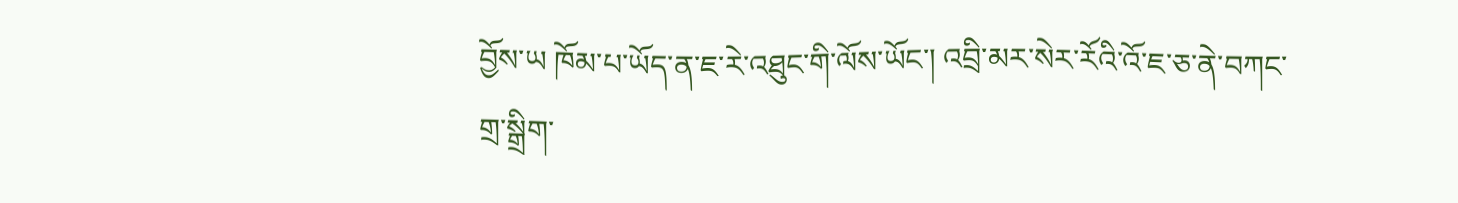བྱོས་ཡ ཁོམ་པ་ཡོད་ན་ཇ་རེ་འཐུང་གི་ལོས་ཡོང་། འབྲི་མར་སེར་རོའི་འོ་ཇ་ཅ་ནེ་བཀང་གྲ་སྒྲིག་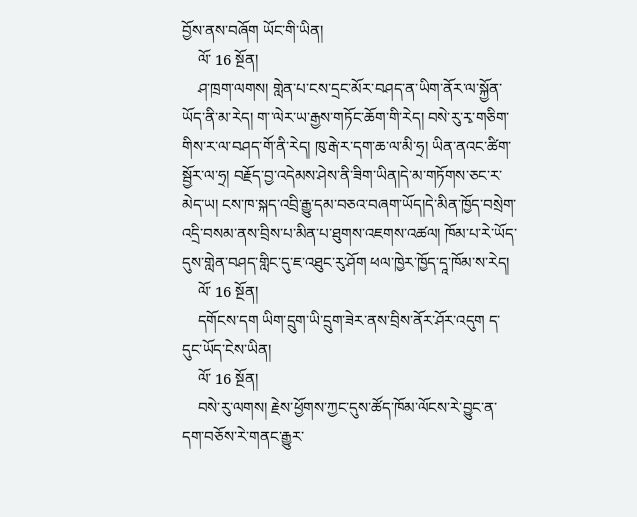བྱོས་ནས་བཞོག ཡོང་གི་ཡིན།
    ལོ་ 16 སྔོན།
    ཤ་ཁྲག་ལགས། གླེན་པ་ངས་དྲང་མོར་བཤད་ན་ཡིག་ནོར་ལ་སྐྱོན་ཡོད་ནི་མ་རེད། ག་་ལེར་ཡ་རྒྱས་གཏོང་ཆོག་གི་རེད། བསེ་རུ་རྭ་གཅིག་གིས་ར་ལ་བཤད་གོ་ནི་རེད། ཁུ་རྒེ་ར་དག་ཆ་ལ་མི་ཧྲ། ཡིན་ནའང་ཚིག་སྦྱོར་ལ་ཧྲ། བརྗོད་བྱ་འདེམས་ཤེས་ནི་ཟིག་ཡིན།དེ་མ་གཏོགས་ཅང་ར་མེད་ཡ། ངས་ཁ་སྐད་འབྲི་རྒྱུ་དམ་བཅའ་བཞག་ཡོད།དེ་མིན་ཁྱོད་བསྲེག་འདྲི་བསམ་ནས་བྲིས་པ་མིན་པ་ཐུགས་འཇགས་འཚལ། ཁོམ་པ་རེ་ཡོད་དུས་གླེན་བཤད་གླིང་དུ་ཇ་འཐུང་རུ་ཤོག ཕལ་ཁྱེར་ཁྱོད་དཱ་ཁོམ་ས་རེད།
    ལོ་ 16 སྔོན།
    དགོངས་དག ཡིག་དྲུག་ཡི་དྲུག་ཟེར་ནས་བྲིས་ནོར་ཤོར་འདུག ད་དུང་ཡོད་ངེས་ཡིན།
    ལོ་ 16 སྔོན།
    བསེ་རུ་ལགས། རྗེས་ཕྱོགས་ཀྱང་དུས་ཚོད་ཁོམ་ལོངས་རེ་བྱུང་ན་དག་བཅོས་རེ་གནང་རྒྱུར་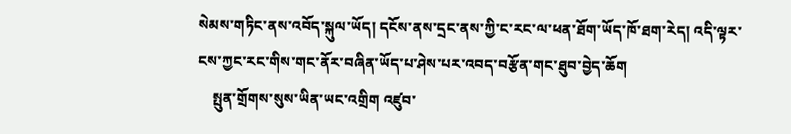སེམས་གཏིང་ནས་འབོད་སྐུལ་ཡོད། དངོས་ནས་དྲང་ནས་ཀྱི་ང་རང་ལ་ཕན་ཐོག་ཡོད་ཁོ་ཐག་རེད། འདི་ལྟར་ངས་ཀྱང་རང་གིས་གང་ནོར་བཞིན་ཡོད་པ་ཤེས་པར་འབད་བརྩོན་གང་ཐུབ་བྱེད་ཆོག
    སྤུན་གྲོགས་སུས་ཡིན་ཡང་འགྲིག འཛུབ་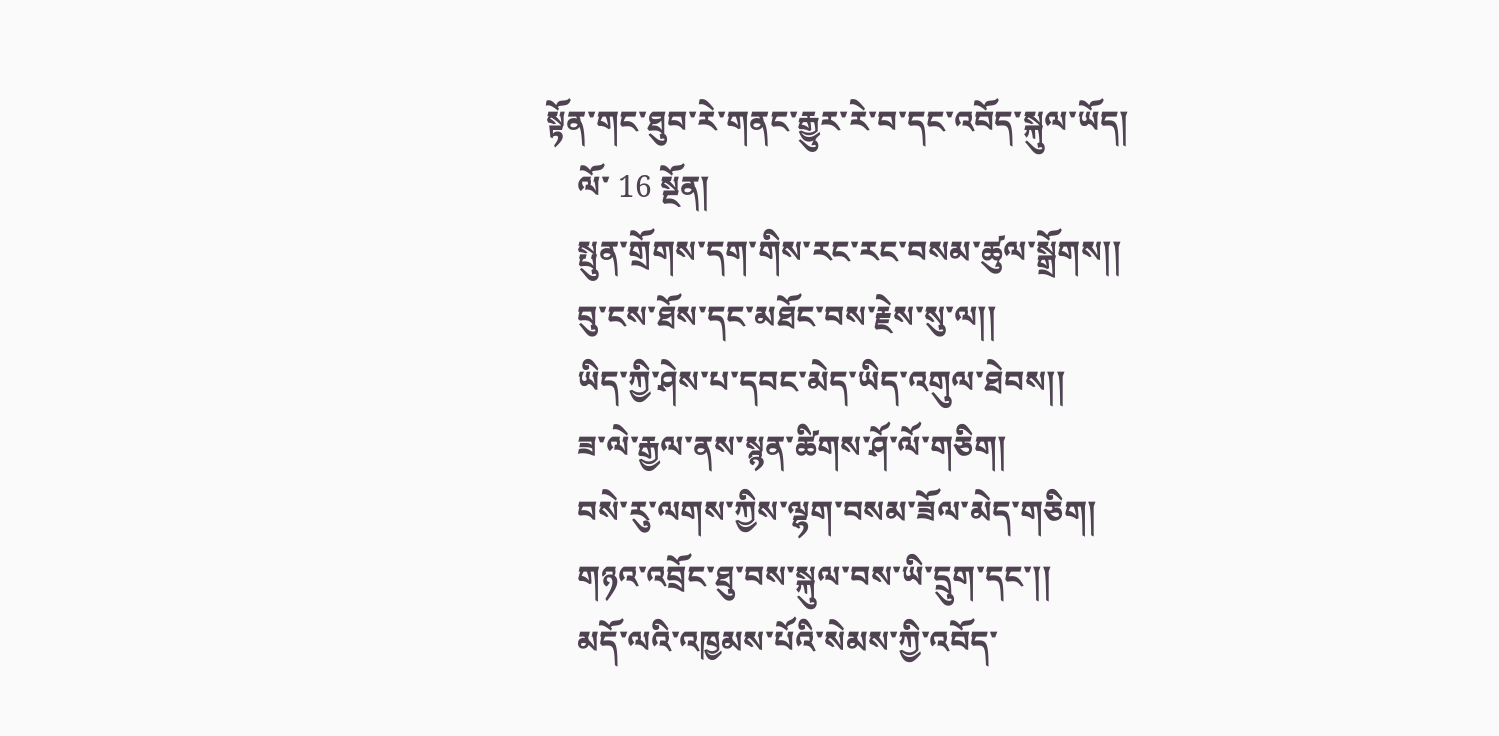སྟོན་གང་ཐུབ་རེ་གནང་རྒྱུར་རེ་བ་དང་འབོད་སྐུལ་ཡོད།
    ལོ་ 16 སྔོན།
    སྤུན་གྲོགས་དག་གིས་རང་རང་བསམ་ཚུལ་སྒྲོགས།།
    བུ་ངས་ཐོས་དང་མཐོང་བས་རྗེས་སུ་ལ།།
    ཡིད་ཀྱི་ཤེས་པ་དབང་མེད་ཡིད་འགུལ་ཐེབས།།
    ཟ་ལེ་རྒྱལ་ནས་སྙན་ཚིགས་ཤོ་ལོ་གཅིག།
    བསེ་རུ་ལགས་ཀྱིས་ལྷག་བསམ་ཟོལ་མེད་གཅིག།
    གཉའ་འབྲོང་ཐུ་བས་སྐུལ་བས་ཡི་དྲུག་དང་།།
    མདོ་ལའི་འཁྱམས་པོའི་སེམས་ཀྱི་འབོད་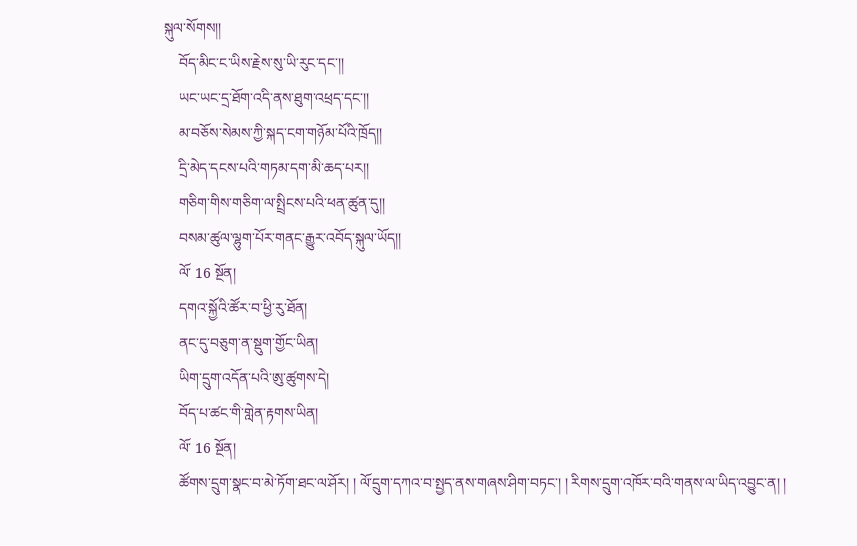སྐུལ་སོགས།།
    བོད་མིང་ང་ཡིས་རྗེས་སུ་ཡི་རུང་དང་།།
    ཡང་ཡང་དྲ་ཐོག་འདི་ནས་ཐུག་འཕྲད་དང་།།
    མ་བཅོས་སེམས་ཀྱི་སྐད་ངག་གཉོམ་པོའི་ཁྲོད།།
    དྲི་མེད་དངས་པའི་གཏམ་དག་མི་ཆད་པར།།
    གཅིག་གིས་གཅིག་ལ་སྤྲིངས་པའི་ཕན་ཚུན་དུ།།
    བསམ་ཚུལ་ལྷུག་པོར་གནང་རྒྱུར་འབོད་སྐུལ་ཡོད།།
    ལོ་ 16 སྔོན།
    དགའ་སྐྱོའི་ཚོར་བ་ཕྱི་རུ་ཐོན།
    ནང་དུ་བཅུག་ན་སྡུག་གྱོང་ཡིན།
    ཡིག་དྲུག་འདོན་པའི་ཨུ་ཚུགས་དེ།
    བོད་པ་ཚང་གི་གླེན་རྟགས་ཡིན།
    ལོ་ 16 སྔོན།
    ཚོགས་དྲུག་སྣང་བ་མེ་ཏོག་ཐང་ལ་ཤོར། ། ལོ་དྲུག་དཀའ་བ་སྤྱད་ནས་གཞས་ཤིག་བཏང་། ། རིགས་དྲུག་འཁོར་བའི་གནས་ལ་ཡིད་འབྱུང་ན། །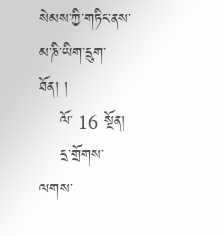སེམས་ཀྱི་གཏིང་ནས་མ་ཎི་ཡིག་དྲུག་ཐོན། །
    ལོ་ 16 སྔོན།
    དྲ་གྲོགས་ལགས་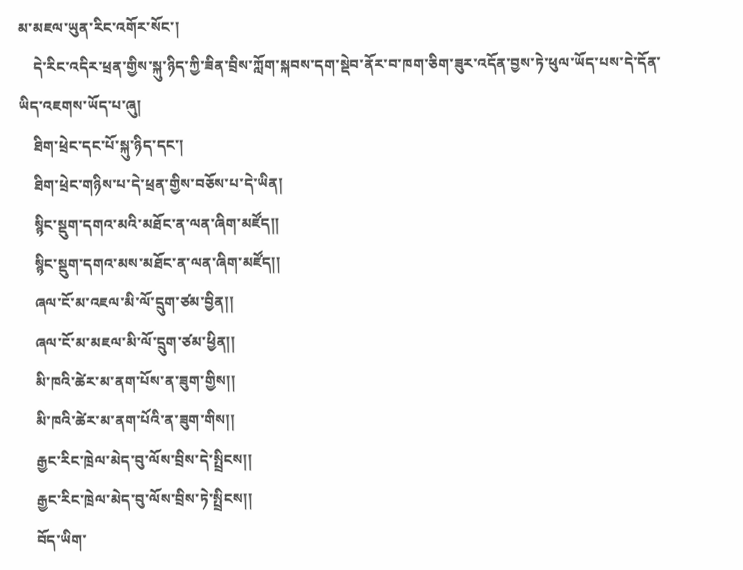མ་མཇལ་ཡུན་རིང་འགོར་སོང་།
    དེ་རིང་འདིར་ཕྲན་གྱིས་སྐུ་ཉིད་ཀྱི་ཟིན་བྲིས་ཀློག་སྐབས་དག་སྡེབ་ནོར་བ་ཁག་ཅིག་ཟུར་འདོན་བྱས་ཏེ་ཕུལ་ཡོད་པས་དེ་དོན་ཡིད་འཇགས་ཡོད་པ་ཞུ།
    ཐིག་ཕྲེང་དང་པོ་སྐུ་ཉིད་དང་།
    ཐིག་ཕྲེང་གཉིས་པ་དེ་ཕྲན་གྱིས་བཅོས་པ་དེ་ཡིན།
    སྙིང་སྡུག་དགའ་མའི་མཐོང་ན་ལན་ཞིག་མཛོད།།
    སྙིང་སྡུག་དགའ་མས་མཐོང་ན་ལན་ཞིག་མཛོད།།
    ཞལ་ངོ་མ་འཇལ་མི་ལོ་དྲུག་ཙམ་བྱིན།།
    ཞལ་ངོ་མ་མཇལ་མི་ལོ་དྲུག་ཙམ་ཕྱིན།།
    མི་ཁའི་ཚེར་མ་ནག་པོས་ན་ཟུག་གྱིས།།
    མི་ཁའི་ཚེར་མ་ནག་པོའི་ན་ཟུག་གིས།།
    རྒྱང་རིང་ཁྲེལ་མེད་བུ་ལོས་བྲིས་དེ་སྤྲིངས།།
    རྒྱང་རིང་ཁྲེལ་མེད་བུ་ལོས་བྲིས་ཏེ་སྤྲིངས།།
    བོད་ཡིག་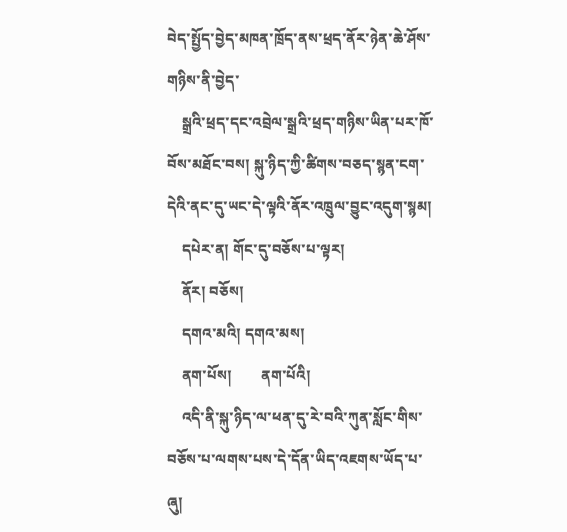བེད་སྤྱོད་བྱེད་མཁན་ཁྲོད་ནས་ཕྲད་ནོར་ཉེན་ཆེ་ཤོས་གཉིས་ནི་བྱེད་
    སྒྲའི་ཕྲད་དང་འབྲེལ་སྒྲའི་ཕྲད་གཉིས་ཡིན་པར་ཁོ་བོས་མཐོང་བས། སྐུ་ཉིད་ཀྱི་ཚིགས་བཅད་སྙན་ངག་དེའི་ནང་དུ་ཡང་དེ་ལྟའི་ནོར་འཁྲུལ་བྱུང་འདུག་སྙམ།
    དཔེར་ན། གོང་དུ་བཅོས་པ་ལྟར།
    ནོར། བཅོས།
    དགའ་མའི། དགའ་མས།
    ནག་པོས།        ནག་པོའི།
    འདི་ནི་སྐུ་ཉིད་ལ་ཕན་དུ་རེ་བའི་ཀུན་སློང་གིས་བཅོས་པ་ལགས་པས་དེ་དོན་ཡིད་འཇགས་ཡོད་པ་ཞུ།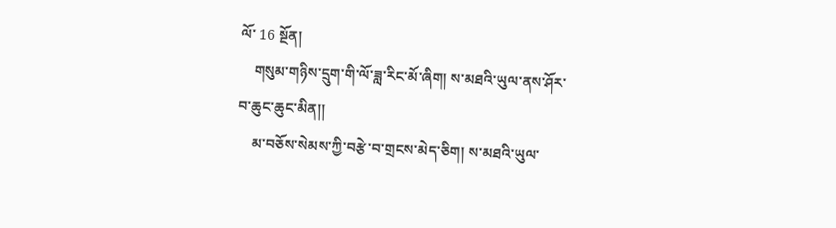ལོ་ 16 སྔོན།
    གསུམ་གཉིས་དྲུག་གི་ལོ་ཟླ་རིང་མོ་ཞིག། ས་མཐའི་ཡུལ་ནས་ཤོར་བ་ཆུང་ཆུང་མིན།།
    མ་བཅོས་སེམས་ཀྱི་བརྩེ་བ་གྲངས་མེད་ཅིག། ས་མཐའི་ཡུལ་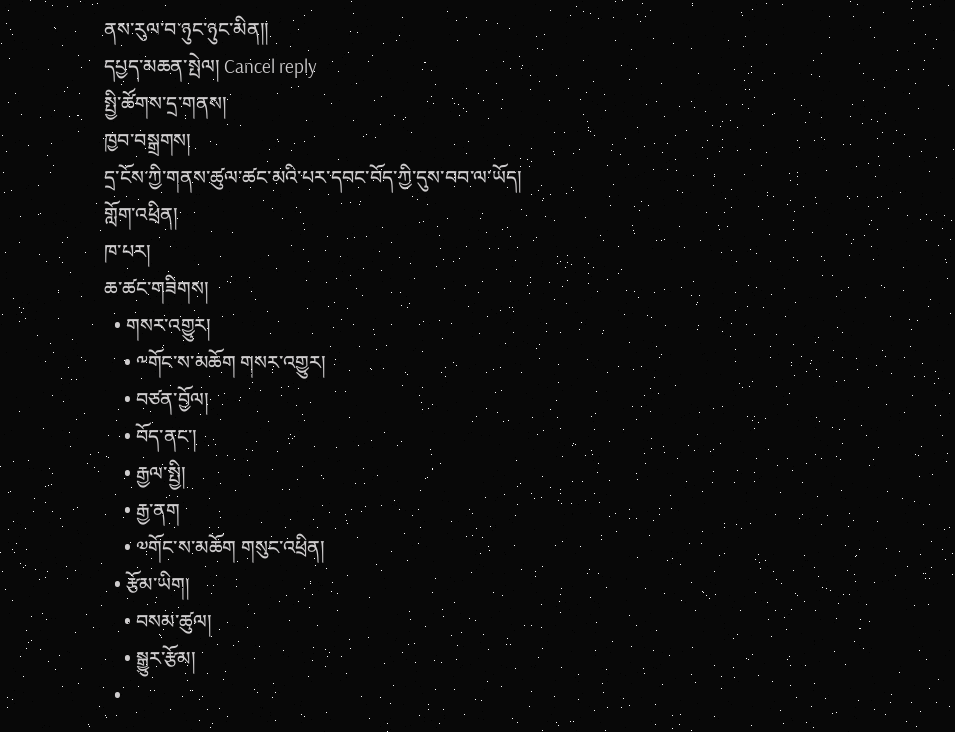ནས་རུལ་བ་ཉུང་ཉུང་མིན།།
དཔྱད་མཆན་སྤེལ། Cancel reply
སྤྱི་ཚོགས་དྲ་གནས།
ཁྱབ་བསྒྲགས།
དྲ་ངོས་ཀྱི་གནས་ཚུལ་ཚང་མའི་པར་དབང་བོད་ཀྱི་དུས་བབ་ལ་ཡོད།
གློག་འཕྲིན།
ཁ་པར།
ཆ་ཚང་གཟིགས།
  • གསར་འགྱུར།
    • ༸གོང་ས་མཆོག གསར་འགྱུར།
    • བཙན་བྱོལ།
    • བོད་ནང་།
    • རྒྱལ་སྤྱི།
    • རྒྱ་ནག
    • ༧གོང་ས་མཆོག གསུང་འཕྲིན།
  • རྩོམ་ཡིག།
    • བསམ་ཚུལ།
    • སྒྱུར་རྩོམ།
  •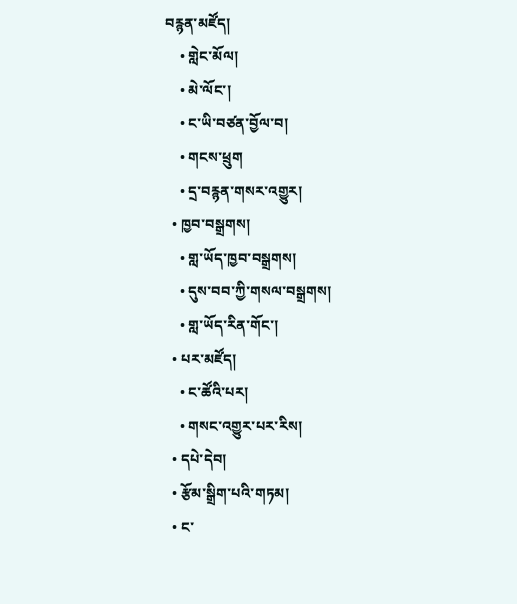བརྙན་མཛོད།
    • གླེང་མོལ།
    • མེ་ལོང་།
    • ང་ཡི་བཙན་བྱོལ་བ།
    • གངས་ཕྲུག
    • དྲ་བརྙན་གསར་འགྱུར།
  • ཁྱབ་བསྒྲགས།
    • གླ་ཡོད་ཁྱབ་བསྒྲགས།
    • དུས་བབ་ཀྱི་གསལ་བསྒྲགས།
    • གླ་ཡོད་རིན་གོང་།
  • པར་མཛོད།
    • ང་ཚོའི་པར།
    • གསང་འགྱུར་པར་རིས།
  • དཔེ་དེབ།
  • རྩོམ་སྒྲིག་པའི་གཏམ།
  • ང་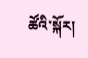ཚོའི་སྐོར།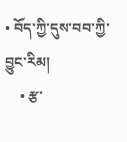• བོད་ཀྱི་དུས་བབ་ཀྱི་བྱུང་རིམ།
    • རྩ་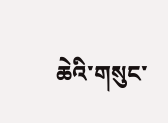ཆེའི་གསུང་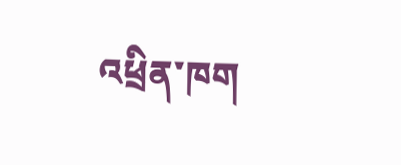འཕྲིན་ཁག